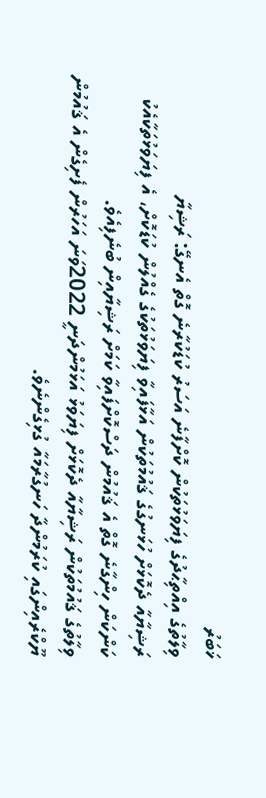ޚަބަރު
ވިލާތުގެ އިއްތިޙާދުގެ ފިޔަވަޅުތަކުން ކޮށްފާނެ އަސަރު ކުޑަކުރާނެ ގޮތް އެނގޭ: ރަޝިޔާ
ރަޝިޔާއާ ދެކޮޅަށް ހުޅަނގުގެ ޤައުމުތަކުން އަޅާފައިވާ ފިޔަވަޅުތަކުގެ ގެއްލުން ކުޑަކޮށް، އެ ފިޔަވަޅުތަކާއެކު ކަންކަން ހިންގާނެ ގޮތް އެ ޤައުމުން ދަސްކޮށްފައިވާ ކަމަށް ރަޝިޔާއިން ބުނެފިއެވެ.
ވިލާތުގެ ޤައުމުތަކުން ރަޝިޔާއާ ދެކޮޅަށް ފިޔަވަޅު އަޅަމުންދަނީ 2022ވަނަ އަހަރުން ފެށިގެން އެ ޤައުމުން ޔޫކްރެއިންގައި ކުރަމުންދާ ހަނގުރާމައާ ގުޅިގެންނެވެ.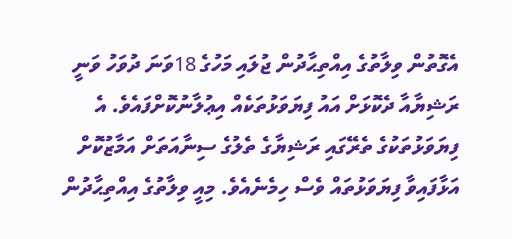އެގޮތުން ވިލާތުގެ އިއްތިޙާދުން ޖުލައި މަހުގެ 18ވަނަ ދުވަހު ވަނީ ރަޝިޔާއާ ދެކޮޅަށް އައު ފިޔަވަޅުތަކެއް އިޢުލާނުކޮށްފައެވެ. އެ ފިޔަވަޅުތަކުގެ ތެރޭގައި ރަޝިޔާގެ ތެލުގެ ސިނާއަތަށް އަމާޒުކޮށް އަޅާފައިވާ ފިޔަވަޅުތައް ވެސް ހިމެނެއެވެ. މިއީ ވިލާތުގެ އިއްތިޙާދުން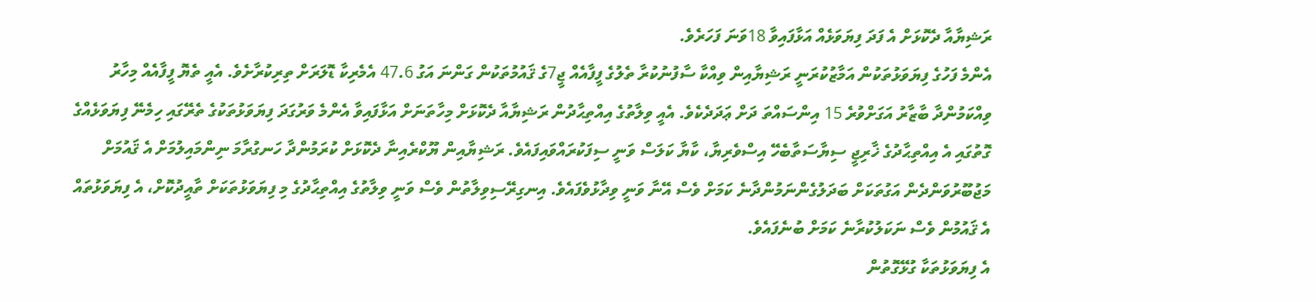ރަޝިޔާއާ ދެކޮޅަށް އެ ފަދަ ފިޔަވަޅެއް އަޅާފައިވާ 18ވަނަ ފަހަރެވެ.
އެންމެ ފަހުގެ ފިޔަވަޅުތަކުން އަމާޒުކުރަނީ ރަޝިޔާއިން ވިއްކާ ސާފުނުކުރާ ތެލުގެ ފީފާއެއް ޖީ7ގެ ޤައުމުތަކުން ގަންނަ އަގު 47.6 އެމެރިކާ ޑޮލަރަށް ތިރިކުރާށެވެ. އެއީ ތެޔޮ ފީފާއެއް މިހާރު ވިއްކަމުންދާ ބާޒާރު އަގަށްވުރެ 15 އިންސައްތަ ދަށް ޢަދަދެކެވެ. އެއީ ވިލާތުގެ އިއްތިޙާދުން ރަޝިޔާއާ ދެކޮޅަށް މިހާތަނަށް އަޅާފައިވާ އެންމެ ވަރުގަދަ ފިޔަވަޅުތަކުގެ ތެރޭގައި ހިމެނޭ ފިޔަވަޅެއްގެ ގޮތުގައި އެ އިއްތިޙާދުގެ ޚާރިޖީ ސިޔާސަތާބެހޭ އިސްވެރިޔާ، ކާޔާ ކަލަސް ވަނީ ސިފަކުރައްވައިފައެވެ. ރަޝިޔާއިން ޔޫކްރެއިނާ ދެކޮޅަށް ކުރަމުންދާ ހަނގުރާމަ ނިންމައިލުމަށް އެ ޤައުމަށް މަޖުބޫރުވަންދެން އަގުތަކަށް ބަދަލުގެންނަމުންދާނެ ކަމަށް ވެސް އޭނާ ވަނީ ވިދާޅުވެފައެވެ. އިނގިރޭސިވިލާތުން ވެސް ވަނީ ވިލާތުގެ އިއްތިޙާދުގެ މި ފިޔަވަޅުތަކަށް ތާއީދުކޮށް، އެ ފިޔަވަޅުތައް އެ ޤައުމުން ވެސް ނަކަލުކުރާނެ ކަމަށް ބުނެފައެވެ.
އެ ފިޔަވަޅުތަކާ ގުޅޭގޮތުން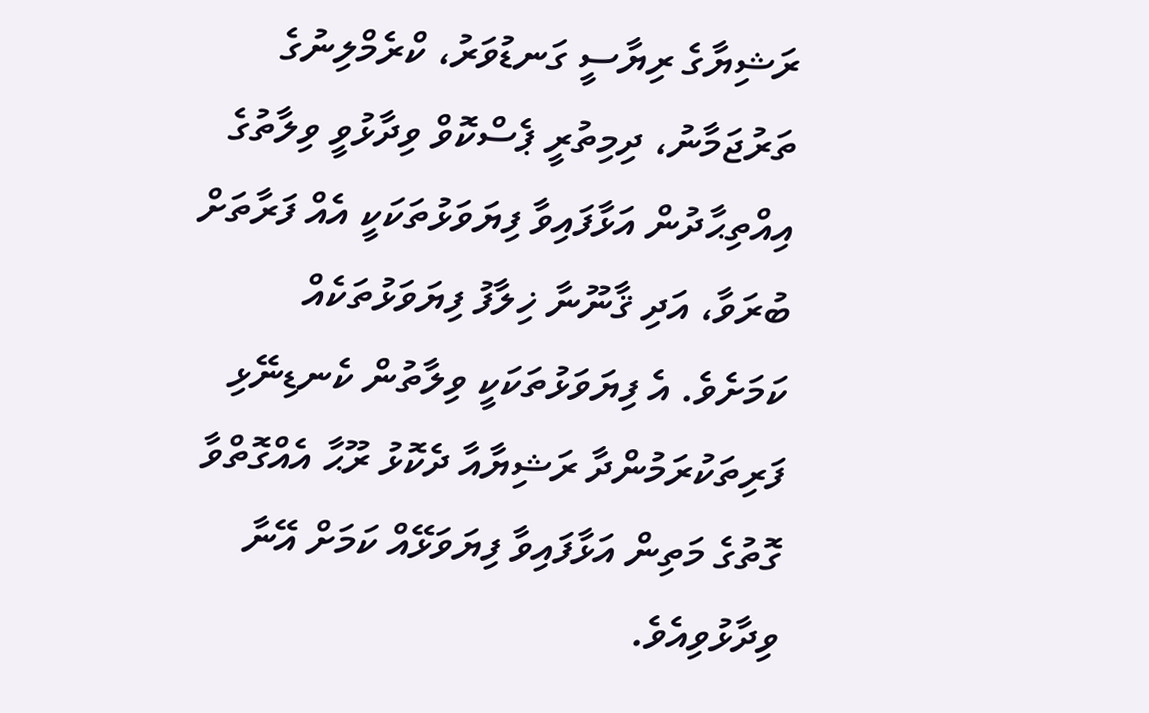ރަޝިޔާގެ ރިޔާސީ ގަނޑުވަރު، ކްރެމްލިނުގެ ތަރުޖަމާނު، ދިމިތުރީ ޕެސްކޮވް ވިދާޅުވީ ވިލާތުގެ އިއްތިޙާދުން އަޅާފައިވާ ފިޔަވަޅުތަކަކީ އެއް ފަރާތަށް ބުރަވާ، އަދި ޤާނޫނާ ޚިލާފު ފިޔަވަޅުތަކެއް ކަމަށެވެ. އެ ފިޔަވަޅުތަކަކީ ވިލާތުން ކެނޑިނޭޅި ފަރިތަކުރަމުންދާ ރަޝިޔާއާ ދެކޮޅު ރޫޙާ އެއްގޮތްވާ ގޮތުގެ މަތިން އަޅާފައިވާ ފިޔަވަޅޭއް ކަމަށް އޭނާ ވިދާޅުވިއެވެ.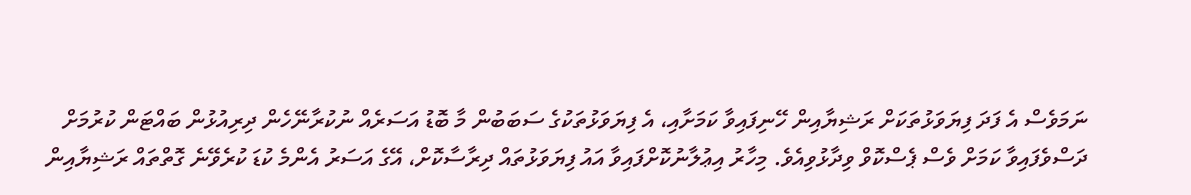ނަމަވެސް އެ ފަދަ ފިޔަވަޅުތަކަށް ރަޝިޔާއިން ހޭނިފައިވާ ކަމަށާއި، އެ ފިޔަވަޅުތަކުގެ ސަބަބުން މާ ބޮޑު އަސަރެއް ނުކުރާނޭހެން ދިރިއުޅުން ބައްޓަން ކުރުމަށް ދަސްވެފައިވާ ކަމަށް ވެސް ޕެސްކޮވް ވިދާޅުވިއެވެ. މިހާރު އިޢުލާނުކޮށްފައިވާ އައު ފިޔަވަޅުތައް ދިރާސާކޮށް، އޭގެ އަސަރު އެންމެ ކުޑަ ކުރެވޭނެ ގޮތްތައް ރަޝިޔާއިން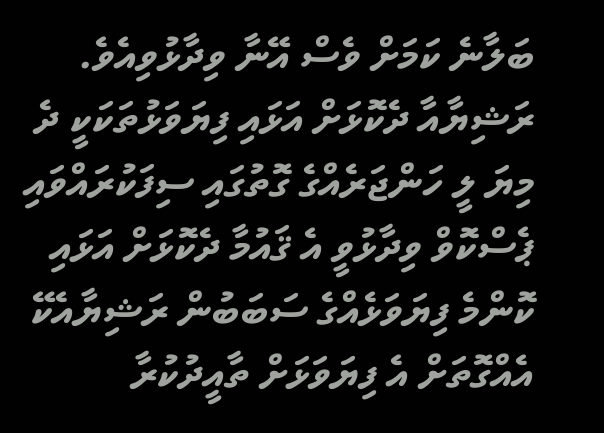ބަލާނެ ކަމަށް ވެސް އޭނާ ވިދާޅުވިއެވެ. ރަޝިޔާއާ ދެކޮޅަށް އަޅައި ފިޔަވަޅުތަކަކީ ދެ މިޔަ ލީ ހަންޖަރެއްގެ ގޮތުގައި ސިފަކުރައްވައި ޕެސްކޮވް ވިދާޅުވީ އެ ޤައުމާ ދެކޮޅަށް އަޅައި ކޮންމެ ފިޔަވަޅެއްގެ ސަބަބުން ރަޝިޔާއެކޭ އެއްގޮތަށް އެ ފިޔަވަޅަށް ތާއީދުކުރާ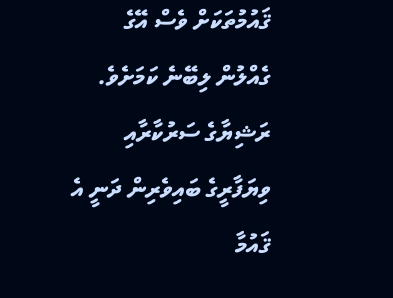ޤައުމުތަކަށް ވެސް އޭގެ ގެއްލުން ލިބޭނެ ކަމަށެވެ.
ރަޝިޔާގެ ސަރުކާރާއި ވިޔަފާރީގެ ބައިވެރިން ދަނީ އެ ޤައުމާ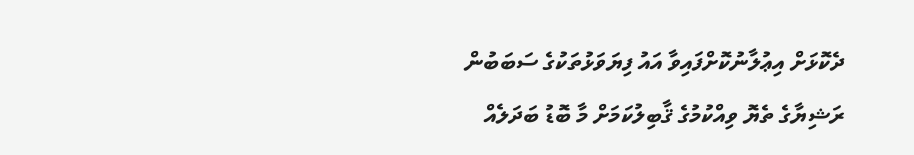ދެކޮޅަށް އިޢުލާނުކޮށްފައިވާ އައު ފިޔަވަޅުތަކުގެ ސަބަބުން ރަޝިޔާގެ ތެޔޮ ވިއްކުމުގެ ޤާބިލުކަމަށް މާ ބޮޑު ބަދަލެއް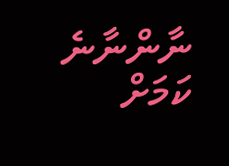ނާންނާނެ ކަމަށް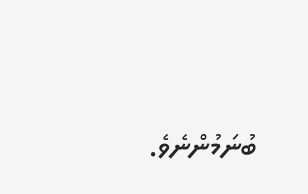ބުނަމުންނެވެ.